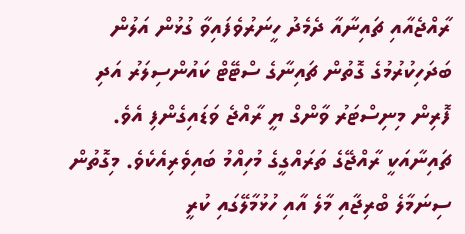ރާއްޖެއާއި ޗައިނާއާ ދެމެދު ހީނަރުވެފައިވާ ގުޅުން އަލުން ބަދަހިކުރުމުގެ ގޮތުން ޗައިނާގެ ސްޓޭޓް ކައުންސިލަރު އަދި ފޮރިން މިނިސްޓަރު ވާންގް ޔީ ރާއްޖެ ވަޑައިގެންފި އެވެ.
ޗައިނާއަކީ ރާއްޖޭގެ ތަރައްގީގެ މުހިއްމު ބައިވެރިއެކެވެ. މިގޮތުން ސިނަމާލެ ބްރިޖާއި މާލެ އާއި ހުޅުމާލޭގައި ކުރީ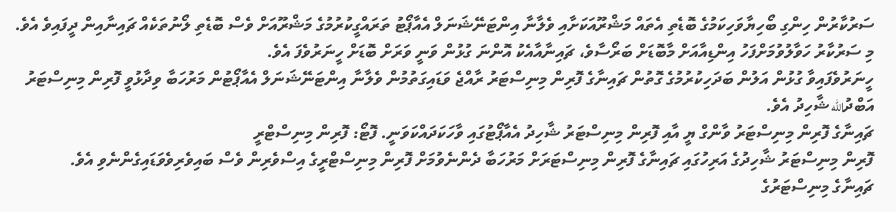ސަރުކާރުން ހިންގި ބޯހިޔާވަހިކަމުގެ ބޮޑެތި އެތައް މަޝްރޫއަކަށާއި ވެލާނާ އިންޓަނޭޝަނަލް އެއާޕޯޓު ތަރައްގީކުރުމުގެ މަޝްރޫއަށް ވެސް ބޮޑެތި ލޯނުތަކެއް ޗައިނާއިން ދީފައިވެ އެވެ.
މި ސަރުކާރު ހަވާލުވުމަށްފަހު އިންޑިއާއަށް މާބޮޑަށް ބަރޯސާވެ، ޗައިނާއާއެކު އޮންނަ ގުޅުން ވަނީ ވަރަށް ބޮޑަށް ހީނަރުވެފަ އެވެ.
ހީނަރުވެފައިވާ ގުޅުން އަލުން ބަދަހިކުރުމުގެ ގޮތުން ޗައިނާގެ ފޮރިން މިނިސްޓަރު ރާއްޖެ ވަޑައިގަތުމުން ވެލާނާ އިންޓަނޭޝަނަލް އެއާޕޯޓުން މަރުހަބާ ވިދާޅުވީ ފޮރިން މިނިސްޓަރު އަބްދުالله ޝާހިދު އެވެ.
ޗައިނާގެ ފޮރިން މިނިސްޓަރު ވާންގް ޔީ އާއި ފޮރިން މިނިސްޓަރު ޝާހިދު އެއާޕޯޓުގައި ވާހަކަދައްކަވަނީ. ފޮޓޯ: ފޮރިން މިނިސްޓްރީ
ފޮރިން މިނިސްޓަރު ޝާހިދުގެ އަރިހުގައި ޗައިނާގެ ފޮރިން މިނިސްޓަރަށް މަރުހަބާ ދެންނެވުމަށް ފޮރިން މިނިސްޓްރީގެ އިސްވެރިން ވެސް ބައިވެރިވެވަޑައިގެންނެވި އެވެ.
ޗައިނާގެ މިނިސްޓަރުގެ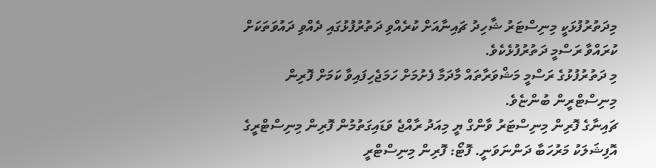މިދަތުރުފުޅަކީ މިނިސްޓަރު ޝާހިދު ޗައިނާއަށް ކުރެއްވި ދަތުރުފުޅުގައި ދެއްވި ދައުވަތަކަށް ކުރައްވާ ރަސްމީ ދަތުރުފުޅެކެވެ.
މި ދަތުރުފުޅުގެ ރަސްމީ މަޝްވަރާތައް މާދަމާ ފެށުމަށް ހަމަޖެހިފައިވާ ކަމަށް ފޮރިން މިނިސްޓްރީން ބުންޏެވެ.
ޗައިނާގެ ފޮރިން މިނިސްޓަރު ވާންގް ޔީ މިއަދު ރާއްޖެ ވަޑައިގަތުމުން ފޮރިން މިނިސްޓްރީގެ އޮފިޝަލަކު މަރުހަބާ ދަންނަވަނީ. ފޮޓޯ: ފޮރިން މިނިސްޓްރީ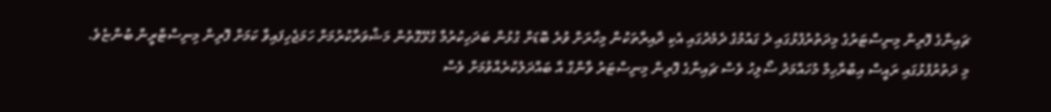ޗައިނާގެ ފޮރިން މިނިސްޓަރުގެ މިދަތުރުފުޅުގައި ދެ ގައުމުގެ ދެމެދުގައި އެކި ދާއިރާތަކުން މިހާރަށް ވުރެ ބޮޑަށް ގުޅުން ބަދަހިކުރުމާ ގުޅޭގޮތުން މަޝްވަރާކުރުމަށް ހަމަޖެހިފައިވާ ކަމަށް ފޮރިން މިނިސްޓްރީން ބުންޏެވެ.
މި ދަތުރުފުޅުގައި ރައީސް އިބްރާހިމް މުހައްމަދު ސޯލިހު ވެސް ޗައިނާގެ ފޮރިން މިނިސްޓަރު ވާންގް އާ ބައްދަލުކުރެއްވުމަށް ވެސް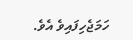ހަމަޖެހިފައިވެ އެވެ.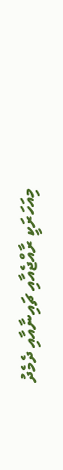މިއަހަރަކީ ރާއްޖެއާއި ޗައިނާއާއި ދެމެދު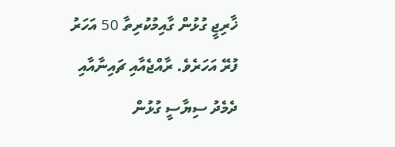ޚާރިޖީ ގުޅުން ގާއިމުކުރިތާ 50 އަހަރު ފުރޭ އަހަރެވެ. ރާއްޖެއާއި ޗައިނާއާއި ދެމެދު ސިޔާސީ ގުޅުން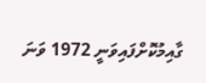ގާއިމުކޮށްފައިވަނީ 1972 ވަނަ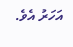އަހަރު އެވެ.